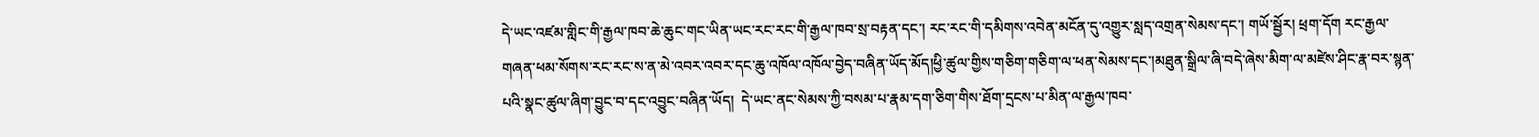དེ་ཡང་འཛམ་གླིང་གི་རྒྱལ་ཁབ་ཆེ་ཆུང་གང་ཡིན་ཡང་རང་རང་གི་རྒྱལ་ཁབ་སྲ་བརྟན་དང་། རང་རང་གི་དམིགས་འབེན་མངོན་དུ་འགྱུར་སླད་འགྲན་སེམས་དང་། གཡོ་སྦྱོར། ཕྲག་དོག རང་རྒྱལ་གཞན་ཕམ་སོགས་རང་རང་ས་ན་མེ་འབར་འབར་དང་ཆུ་འཁོལ་འཁོལ་བྱེད་བཞིན་ཡོད་མོད།ཕྱི་ཚུལ་གྱིས་གཅིག་གཅིག་ལ་ཕན་སེམས་དང་།མཐུན་སྒྲིལ་ཞི་བདེ་ཞེས་མིག་ལ་མཛེས་ཤིང་རྣ་བར་སྙན་པའི་སྣང་ཚུལ་ཞིག་བྱུང་བ་དང་འབྱུང་བཞིན་ཡོད།  དེ་ཡང་ནང་སེམས་ཀྱི་བསམ་པ་རྣམ་དག་ཅིག་གིས་ཐོག་དྲངས་པ་མིན་ལ་རྒྱལ་ཁབ་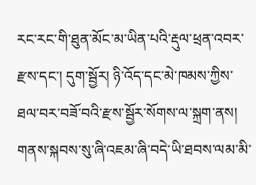རང་རང་གི་ཐུན་མོང་མ་ཡིན་པའི་རྡུལ་ཕྲན་འབར་རྫས་དང་། དུག་སྦྱོར། ཉི་འོད་དང་མེ་ཁམས་ཀྱིས་ཐལ་བར་བཟོ་བའི་རྫས་སྦྱོར་སོགས་ལ་སྐྲག་ནས། གནས་སྐབས་སུ་ཞི་འཇམ་ཞི་བདེ་ཡི་ཐབས་ལམ་མི་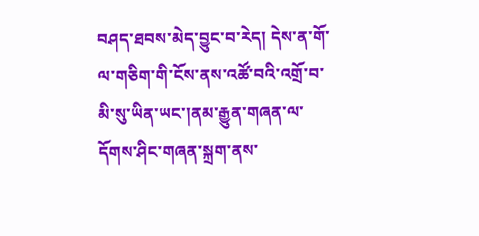བཤད་ཐབས་མེད་བྱུང་བ་རེད། དེས་ན་གོ་ལ་གཅིག་གི་ངོས་ནས་འཚོ་བའི་འགྲོ་བ་མི་སུ་ཡིན་ཡང་།ནམ་རྒྱུན་གཞན་ལ་དོགས་ཤིང་གཞན་སྐྲག་ནས་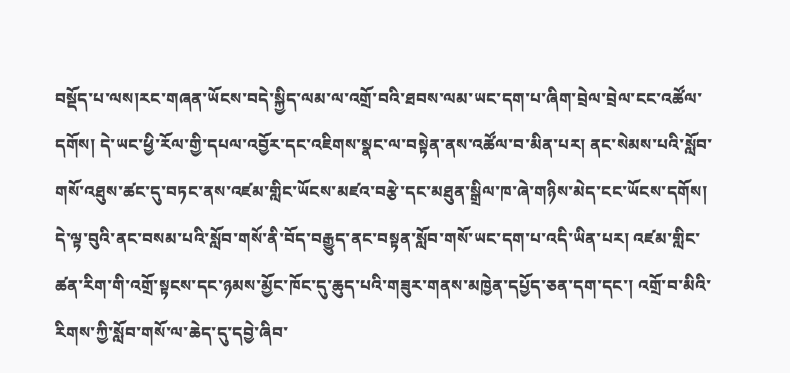བསྡོད་པ་ལས།རང་གཞན་ཡོངས་བདེ་སྐྱིད་ལམ་ལ་འགྲོ་བའི་ཐབས་ལམ་ཡང་དག་པ་ཞིག་བྲེལ་བྲེལ་ངང་འཚོལ་དགོས། དེ་ཡང་ཕྱི་རོལ་གྱི་དཔལ་འབྱོར་དང་འཇིགས་སྣང་ལ་བསྟེན་ནས་འཚོལ་བ་མིན་པར། ནང་སེམས་པའི་སློབ་གསོ་འཐུས་ཚང་དུ་བཏང་ནས་འཛམ་གླིང་ཡོངས་མཛའ་བརྩེ་དང་མཐུན་སྒྲིལ་ཁ་ཞེ་གཉིས་མེད་ངང་ཡོངས་དགོས། དེ་ལྟ་བུའི་ནང་བསམ་པའི་སློབ་གསོ་ནི་བོད་བརྒྱུད་ནང་བསྟན་སློབ་གསོ་ཡང་དག་པ་འདི་ཡིན་པར། འཛམ་གླིང་ཚན་རིག་གི་འགྲོ་སྟངས་དང་ཉམས་མྱོང་ཁོང་དུ་ཆུད་པའི་གཟུར་གནས་མཁྱེན་དཔྱོད་ཅན་དག་དང་། འགྲོ་བ་མིའི་རིགས་ཀྱི་སློབ་གསོ་ལ་ཆེད་དུ་དབྱེ་ཞིབ་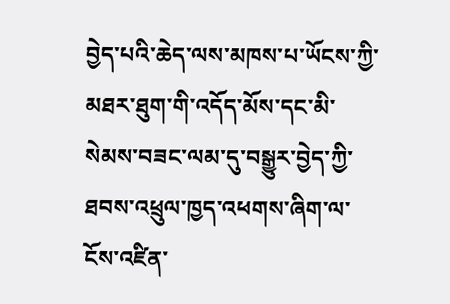བྱེད་པའི་ཆེད་ལས་མཁས་པ་ཡོངས་ཀྱི་མཐར་ཐུག་གི་འདོད་མོས་དང་མི་སེམས་བཟང་ལམ་དུ་བསྒྱུར་བྱེད་ཀྱི་ཐབས་འཕྲུལ་ཁྱད་འཕགས་ཞིག་ལ་ངོས་འཛིན་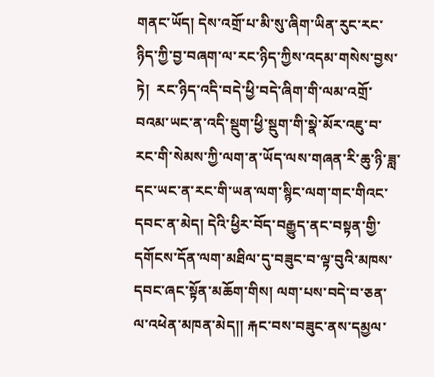གནང་ཡོད། དེས་འགྲོ་པ་མི་སུ་ཞིག་ཡིན་རུང་རང་ཉིད་ཀྱི་བྱ་བཞག་ལ་རང་ཉིད་ཀྱིས་འདམ་གསེས་བྱས་ཏེ།  རང་ཉིད་འདི་བདེ་ཕྱི་བདེ་ཞིག་གི་ལམ་འགྲོ་བའམ་ཡང་ན་འདི་སྡུག་ཕྱི་སྡུག་གི་སྣེ་མོར་འཇུ་བ་རང་གི་སེམས་ཀྱི་ལག་ན་ཡོད་ལས་གཞན་རི་ཆུ་ཉི་ཟླ་དང་ཡང་ན་རང་གི་ཡན་ལག་སྙིང་ལག་གང་གིའང་དབང་ན་མེད། དེའི་ཕྱིར་བོད་བརྒྱུད་ནང་བསྟན་གྱི་དགོངས་དོན་ལག་མཐིལ་དུ་བཟུང་བ་ལྟ་བུའི་མཁས་དབང་ཞང་སྟོན་མཆོག་གིས། ལག་པས་བདེ་བ་ཅན་ལ་འཕེན་མཁན་མེད།། རྐང་བས་བཟུང་ནས་དམྱལ་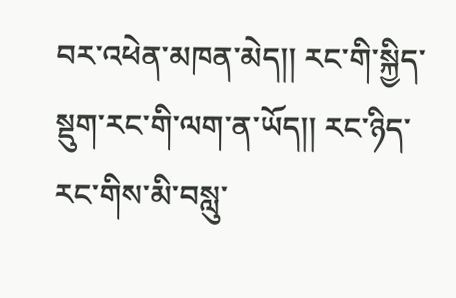བར་འཕེན་མཁན་མེད།། རང་གི་སྐྱིད་སྡུག་རང་གི་ལག་ན་ཡོད།། རང་ཉིད་རང་གིས་མི་བསླུ་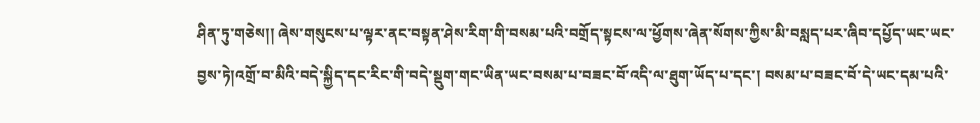ཤིན་ཏུ་གཅེས།། ཞེས་གསུངས་པ་ལྟར་ནང་བསྟན་ཤེས་རིག་གི་བསམ་པའི་བགྲོད་སྟངས་ལ་ཕྱོགས་ཞེན་སོགས་ཀྱིས་མི་བསླད་པར་ཞིབ་དཔྱོད་ཡང་ཡང་བྱས་ཏེ།འགྲོ་བ་མིའི་བདེ་སྐྱིད་དང་རིང་གི་བདེ་སྡུག་གང་ཡིན་ཡང་བསམ་པ་བཟང་བོ་འདི་ལ་ཐུག་ཡོད་པ་དང་། བསམ་པ་བཟང་བོ་དེ་ཡང་དམ་པའི་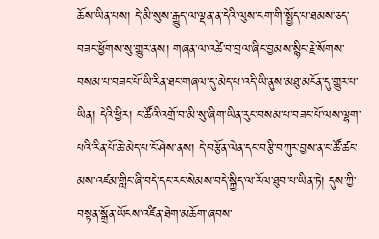ཆོས་ཡིན་པས། དེ་མི་སུས་རྒྱུད་ལ་ལྡན་ན་དེའི་ལུས་ངག་གི་སྤྱོད་པ་ཐམས་ཅད་བཟང་ཕྱོགས་སུ་གྱུར་ནས། གཞན་ལ་འཚེ་བ་བྲལ་ཞིང་བྱམས་སྙིང་རྗེ་སོགས་བསམ་པ་བཟང་པོ་ཡི་རིན་ཐང་གཞལ་དུ་མེད་པ་འདི་ཡི་ནུས་མཐུ་མངོན་དུ་གྱུར་པ་ཡིན། དེའི་ཕྱིར། ང་ཚོའི་འགྲོ་བ་མི་སུ་ཞིག་ཡིན་རུང་བསམ་པ་བཟང་པོ་ལས་ལྷག་པའི་རིན་པོ་ཆེ་མེད་པ་ངོ་ཤེས་ནས། དེ་བརྩོན་ལེན་དང་བརྩི་བཀུར་བྱས་ན་ང་ཚོ་ཚང་མས་འཛམ་གླིང་ཞི་བདེ་དང་རང་སེམས་བདེ་སྐྱིད་ལ་རོལ་ཐུབ་པ་ཡིན་ཏེ། དུས་ཀྱི་བསྟན་སྒྲོན་ཡོངས་འཛིན་ཐེག་མཆོག་ཞབས་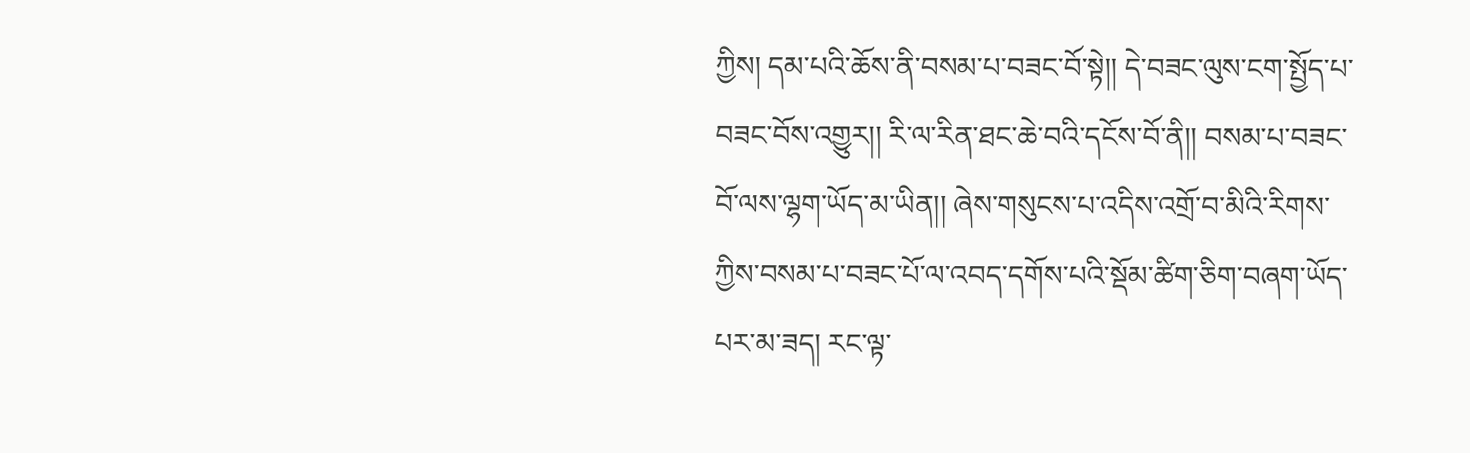ཀྱིས། དམ་པའི་ཆོས་ནི་བསམ་པ་བཟང་བོ་སྟེ།། དེ་བཟང་ལུས་ངག་སྤྱོད་པ་བཟང་བོས་འགྱུར།། རི་ལ་རིན་ཐང་ཆེ་བའི་དངོས་བོ་ནི།། བསམ་པ་བཟང་བོ་ལས་ལྷག་ཡོད་མ་ཡིན།། ཞེས་གསུངས་པ་འདིས་འགྲོ་བ་མིའི་རིགས་ཀྱིས་བསམ་པ་བཟང་པོ་ལ་འབད་དགོས་པའི་སྡོམ་ཚིག་ཅིག་བཞག་ཡོད་པར་མ་ཟད། རང་ལྟ་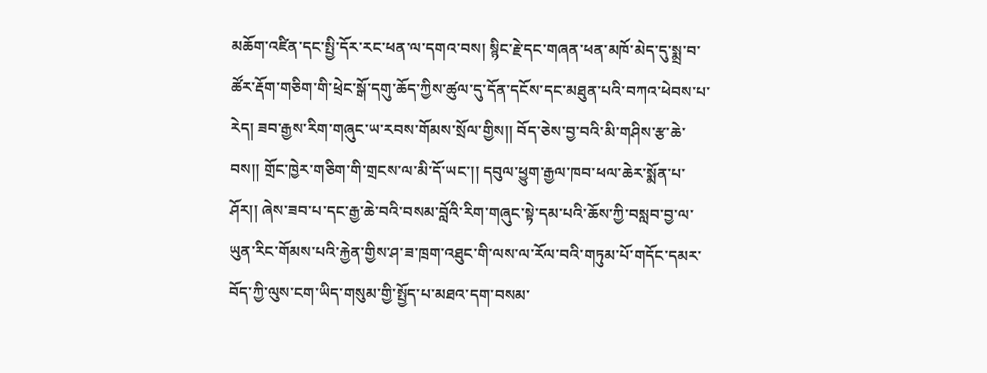མཆོག་འཛིན་དང་སྤྱི་དོར་རང་ཕན་ལ་དགའ་བས། སྙིང་རྗེ་དང་གཞན་ཕན་མཁོ་མེད་དུ་སྨྲ་བ་ཚོར་རྡོག་གཅིག་གི་ཕྲེང་སྒོ་དགུ་ཆོད་ཀྱིས་ཚུལ་དུ་དོན་དངོས་དང་མཐུན་པའི་བཀའ་ཕེབས་པ་རེད། ཟབ་རྒྱས་རིག་གཞུང་ཡ་རབས་གོམས་སྲོལ་གྱིས།། བོད་ཅེས་བྱ་བའི་མི་གཤིས་རྩ་ཆེ་བས།། གྲོང་ཁྱེར་གཅིག་གི་གྲངས་ལ་མི་དོ་ཡང་།། དབུལ་ཕྱུག་རྒྱལ་ཁབ་ཕལ་ཆེར་སྨོན་པ་ཤོར།། ཞེས་ཟབ་པ་དང་རྒྱ་ཆེ་བའི་བསམ་བློའི་རིག་གཞུང་སྟེ་དམ་པའི་ཆོས་ཀྱི་བསླབ་བྱ་ལ་ཡུན་རིང་གོམས་པའི་རྐྱེན་གྱིས་ཤ་ཟ་ཁྲག་འཐུང་གི་ལས་ལ་རོལ་བའི་གཏུམ་པོ་གདོང་དམར་བོད་ཀྱི་ལུས་ངག་ཡིད་གསུམ་གྱི་སྤྱོད་པ་མཐའ་དག་བསམ་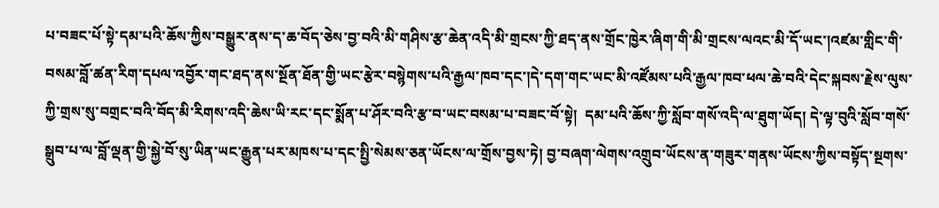པ་བཟང་པོ་སྟེ་དམ་པའི་ཆོས་ཀྱིས་བསྒྱུར་ནས་ད་ཆ་བོད་ཅེས་བྱ་བའི་མི་གཤིས་རྩ་ཆེན་འདི་མི་གྲངས་ཀྱི་ཐད་ནས་གྲོང་ཁྱེར་ཞིག་གི་མི་གྲངས་ལའང་མི་དོ་ཡང་།འཛམ་གླིང་གི་བསམ་བློ་ཚན་རིག་དཔལ་འབྱོར་གང་ཐད་ནས་སྔོན་ཐོན་གྱི་ཡང་རྩེར་བསྙེགས་པའི་རྒྱལ་ཁབ་དང་།དེ་དག་གང་ཡང་མི་འཛོམས་པའི་རྒྱལ་ཁབ་ཕལ་ཆེ་བའི་དེང་སྐབས་རྗེས་ལུས་ཀྱི་གྲས་སུ་བགྲང་བའི་བོད་མི་རིགས་འདི་ཆེས་ཡི་རང་དང་སྨོན་པ་ཤོར་བའི་རྩ་བ་ཡང་བསམ་པ་བཟང་བོ་སྟེ།  དམ་པའི་ཆོས་ཀྱི་སློབ་གསོ་འདི་ལ་ཐུག་ཡོད། དེ་ལྟ་བུའི་སློབ་གསོ་སྒྲུབ་པ་ལ་བློ་ལྡན་གྱི་སྐྱེ་བོ་སུ་ཡིན་ཡང་རྒྱུན་པར་མཁས་པ་དང་སྤྱི་སེམས་ཅན་ཡོངས་ལ་གྲོས་བྱས་ཏེ། བྱ་བཞག་ལེགས་འགྲུབ་ཡོངས་ན་གཟུར་གནས་ཡོངས་ཀྱིས་བསྟོད་སྔགས་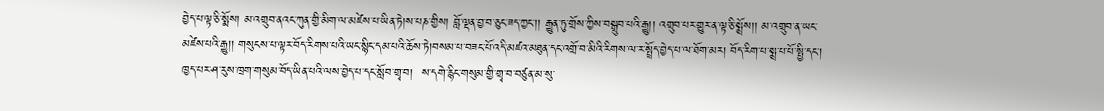བྱེད་པ་ལྟ་ཅི་སྨོས། མ་འགྲུབ་ནའང་ཀུན་གྱི་མིག་ལ་མཛེས་པ་ཡིན་ཏེ།ས་པཎ་གྱིས། བློ་ལྡན་བྱ་བ་ཅུང་ཟད་ཀྱང་།། རྒྱུན་ཏུ་གྲོས་ཀྱིས་བསྒྲུབ་པའི་རྒྱུ།། འགྲུབ་པར་གྱུར་ན་ལྟ་ཅི་སྨྲོས།། མ་འགྲུབ་ན་ཡང་མཛེས་པའི་རྒྱུ།། གསུངས་པ་ལྟར་བོད་རིགས་པའི་ཡང་སྙིང་དམ་པའི་ཆོས་ཏེ།བསམ་པ་བཟང་པོ་འདི་མཛའ་མཐུན་དང་འགྲོ་བ་མིའི་རིགས་ལ་ར་སྤྲོད་བྱེད་པ་ལ་ཐོག་མར། བོད་རིག་པ་སྨྲ་པ་པོ་སྤྱི་དང་། ཁྱད་པར་ཤ་རུས་ཁྲག་གསུམ་བོད་ཡིན་པའི་ལས་བྱེད་པ་དང་སློབ་གྲྭ་བ།  ས་དགེ་རྙིང་གསུམ་གྱི་གྲྭ་བ་བཙུན་མ་སུ་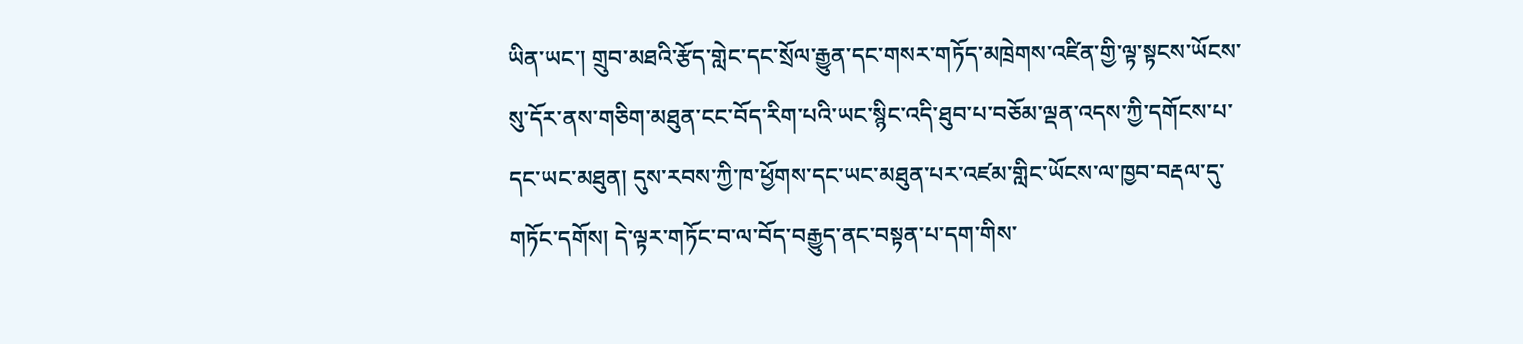ཡིན་ཡང་། གྲུབ་མཐའི་རྩོད་གླེང་དང་སྲོལ་རྒྱུན་དང་གསར་གཏོད་མཁྲེགས་འཛིན་གྱི་ལྟ་སྟངས་ཡོངས་སུ་དོར་ནས་གཅིག་མཐུན་ངང་བོད་རིག་པའི་ཡང་སྙིང་འདི་ཐུབ་པ་བཅོམ་ལྡན་འདས་ཀྱི་དགོངས་པ་དང་ཡང་མཐུན། དུས་རབས་ཀྱི་ཁ་ཕྱོགས་དང་ཡང་མཐུན་པར་འཛམ་གླིང་ཡོངས་ལ་ཁྱབ་བརྡལ་དུ་གཏོང་དགོས། དེ་ལྟར་གཏོང་བ་ལ་བོད་བརྒྱུད་ནང་བསྟན་པ་དག་གིས་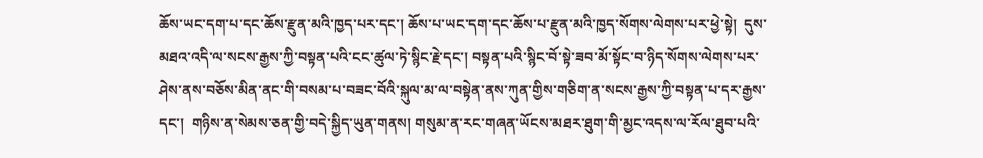ཆོས་ཡང་དག་པ་དང་ཆོས་རྫུན་མའི་ཁྱད་པར་དང་། ཆོས་པ་ཡང་དག་དང་ཆོས་པ་རྫུན་མའི་ཁྱད་སོགས་ལེགས་པར་ཕྱེ་སྟེ།  དུས་མཐའ་འདི་ལ་སངས་རྒྱས་ཀྱི་བསྟན་པའི་ངང་ཚུལ་ཏེ་སྙིང་རྗེ་དང་། བསྟན་པའི་སྙིང་བོ་སྟེ་ཟབ་མོ་སྟོང་བ་ཉིད་སོགས་ལེགས་པར་ཤེས་ནས་བཅོས་མིན་ནང་གི་བསམ་པ་བཟང་བོའི་སྐུལ་མ་ལ་བསྟེན་ནས་ཀུན་གྱིས་གཅིག་ན་སངས་རྒྱས་ཀྱི་བསྟན་པ་དར་རྒྱས་དང་།  གཉིས་ན་སེམས་ཅན་གྱི་བདེ་སྐྱིད་ཡུན་གནས། གསུམ་ན་རང་གཞན་ཡོངས་མཐར་ཐུག་གི་མྱང་འདས་ལ་རོལ་ཐུབ་པའི་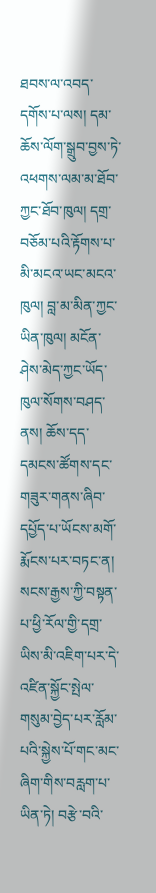ཐབས་ལ་འབད་དགོས་པ་ལས། དམ་ཆོས་ལོག་སྒྲུབ་བྱས་ཏེ་འཕགས་ལམ་མ་ཐོབ་ཀྱང་ཐོབ་ཁུལ། དགྲ་བཅོམ་པའི་རྟོགས་པ་མི་མངའ་ཡང་མངའ་ཁུལ། བླ་མ་མིན་ཀྱང་ཡིན་ཁུལ། མངོན་ཤེས་མེད་ཀྱང་ཡོད་ཁུལ་སོགས་བཤད་ནས། ཆོས་དད་དམངས་ཚོགས་དང་གཟུར་གནས་ཞིབ་དཔྱོད་པ་ཡོངས་མགོ་རྨོངས་པར་བཏང་ན། སངས་རྒྱས་ཀྱི་བསྟན་པ་ཕྱི་རོལ་གྱི་དགྲ་ཡིས་མི་འཇིག་པར་དེ་འཛིན་སྐྱོང་སྤེལ་གསུམ་བྱེད་པར་རློམ་པའི་སྐྱེས་པོ་གང་མང་ཞིག་གིས་བརླག་པ་ཡིན་ཏེ། བརྩེ་བའི་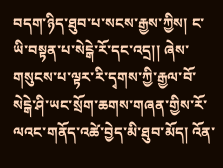བདག་ཉིད་ཐུབ་པ་སངས་རྒྱས་ཀྱིས། ང་ཡི་བསྟན་པ་སེངྒེ་རོ་དང་འདྲ།། ཞེས་གསུངས་པ་ལྟར་རི་དྭགས་ཀྱི་རྒྱལ་བོ་སེངྒེ་ཤི་ཡང་སྲོག་ཆགས་གཞན་གྱིས་རོ་ལའང་གནོད་འཚེ་བྱེད་མི་ཐུབ་མོད། འོན་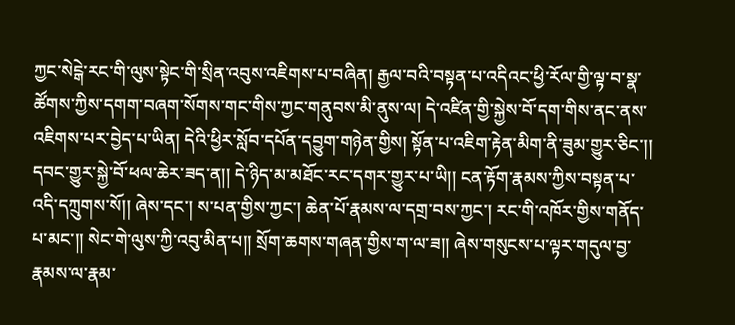ཀྱང་སེངྒེ་རང་གི་ལུས་སྟེང་གི་སྲིན་འབུས་འཇིགས་པ་བཞིན། རྒྱལ་བའི་བསྟན་པ་འདིའང་ཕྱི་རོལ་གྱི་ལྟ་བ་སྣ་ཚོགས་ཀྱིས་དགག་བཞག་སོགས་གང་གིས་ཀྱང་གནུབས་མི་ནུས་ལ། དེ་འཛིན་གྱི་སྐྱེས་བོ་དག་གིས་ནང་ནས་འཇིགས་པར་བྱེད་པ་ཡིན། དེའི་ཕྱིར་སློབ་དཔོན་དབྱུག་གཉེན་གྱིས། སྟོན་པ་འཇིག་རྟེན་མིག་ནི་ཟུམ་གྱུར་ཅིང་།། དབང་གྱུར་སྐྱེ་བོ་ཕལ་ཆེར་ཟད་ན།། དེ་ཉིད་མ་མཐོང་རང་དགར་གྱུར་པ་ཡི།། ངན་རྟོག་རྣམས་ཀྱིས་བསྟན་པ་འདི་དཀྲུགས་སོ།། ཞེས་དང་། ས་པན་གྱིས་ཀྱང་། ཆེན་པོ་རྣམས་ལ་དགྲ་བས་ཀྱང་། རང་གི་འཁོར་གྱིས་གནོད་པ་མང་།། སེང་གེ་ལུས་ཀྱི་འབུ་མིན་པ།། སྲོག་ཆགས་གཞན་གྱིས་ག་ལ་ཟ།། ཞེས་གསུངས་པ་ལྟར་གདུལ་བྱ་རྣམས་ལ་རྣམ་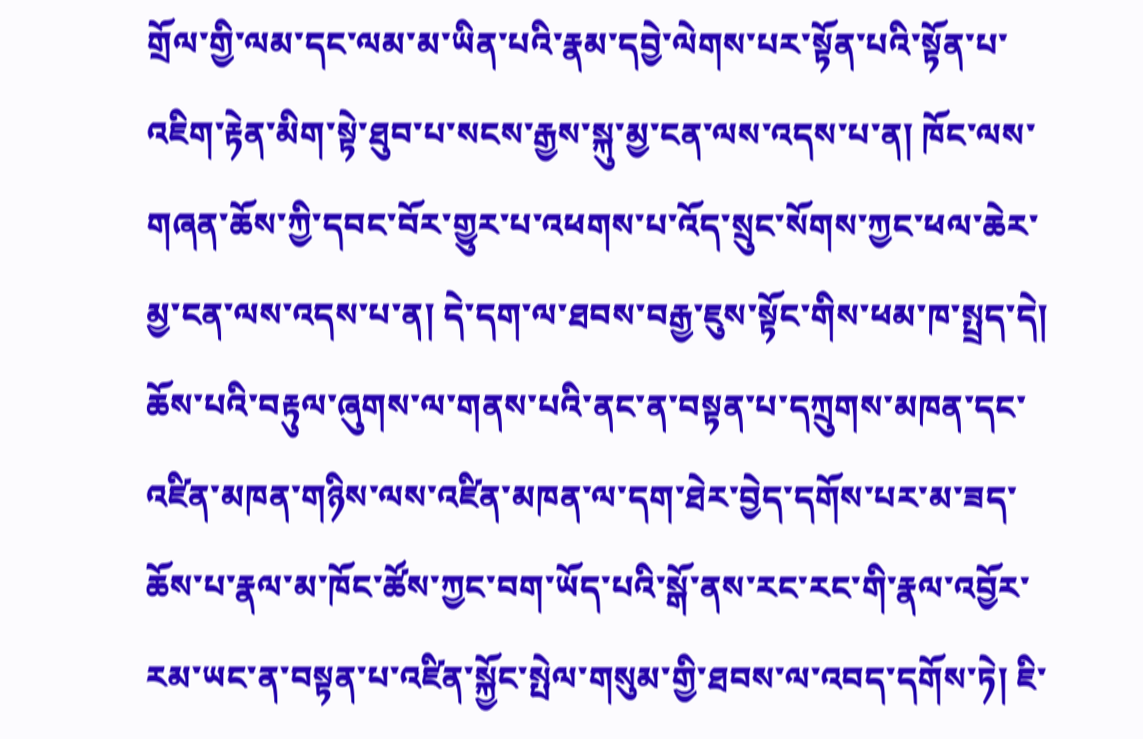གྲོལ་གྱི་ལམ་དང་ལམ་མ་ཡིན་པའི་རྣམ་དབྱེ་ལེགས་པར་སྟོན་པའི་སྟོན་པ་འཇིག་རྟེན་མིག་སྟེ་ཐུབ་པ་སངས་རྒྱས་སྐུ་མྱ་ངན་ལས་འདས་པ་ན། ཁོང་ལས་གཞན་ཆོས་ཀྱི་དབང་བོར་གྱུར་པ་འཕགས་པ་འོད་སྲུང་སོགས་ཀྱང་ཕལ་ཆེར་མྱ་ངན་ལས་འདས་པ་ན། དེ་དག་ལ་ཐབས་བརྒྱ་ཇུས་སྟོང་གིས་ཕམ་ཁ་སྤྲད་དེ། ཆོས་པའི་བརྟུལ་ཞུགས་ལ་གནས་པའི་ནང་ན་བསྟན་པ་དཀྲུགས་མཁན་དང་འཛིན་མཁན་གཉིས་ལས་འཛིན་མཁན་ལ་དག་ཐེར་བྱེད་དགོས་པར་མ་ཟད་ཆོས་པ་རྣལ་མ་ཁོང་ཚོས་ཀྱང་བག་ཡོད་པའི་སྒོ་ནས་རང་རང་གི་རྣལ་འབྱོར་རམ་ཡང་ན་བསྟན་པ་འཛིན་སྐྱོང་སྤེལ་གསུམ་གྱི་ཐབས་ལ་འབད་དགོས་ཏེ། ཇི་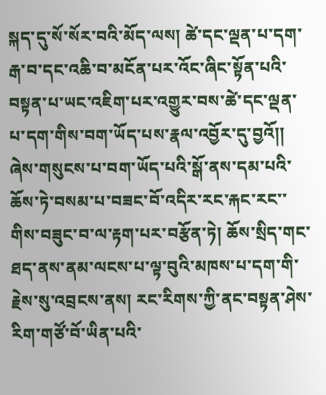སྐད་དུ་སོ་སོར་བའི་མོད་ལས། ཚེ་དང་ལྡན་པ་དག་རྒ་བ་དང་འཆི་བ་མངོན་པར་འོང་ཞིང་སྟོན་པའི་བསྟན་པ་ཡང་འཇིག་པར་འགྱུར་བས་ཚེ་དང་ལྡན་པ་དག་གིས་བག་ཡོད་པས་རྣལ་འབྱོར་དུ་བྱའོ།།  ཞེས་གསུངས་པ་བག་ཡོད་པའི་སྒོ་ནས་དམ་པའི་ཆོས་ཏེ་བསམ་པ་བཟང་བོ་འདིར་རང་རྐང་རང་་གིས་བཟུང་བ་ལ་རྟག་པར་བརྩོན་ཏེ། ཆོས་སྲིད་གང་ཐད་ནས་ནམ་ལངས་པ་ལྟ་བུའི་མཁས་པ་དག་གི་རྗེས་སུ་འབྲངས་ནས། རང་རིགས་ཀྱི་ནང་བསྟན་ཤེས་རིག་གཙོ་བོ་ཡིན་པའི་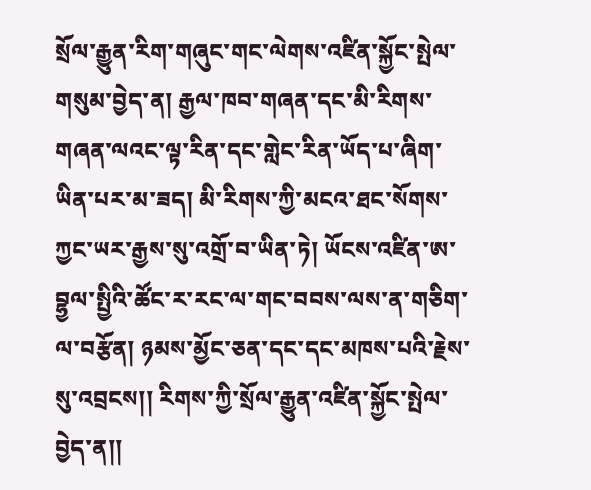སྲོལ་རྒྱུན་རིག་གཞུང་གང་ལེགས་འཛིན་སྐྱོང་སྤེལ་གསུམ་བྱེད་ན། རྒྱལ་ཁབ་གཞན་དང་མི་རིགས་གཞན་ལའང་ལྟ་རིན་དང་གླེང་རིན་ཡོད་པ་ཞིག་ཡིན་པར་མ་ཟད། མི་རིགས་ཀྱི་མངའ་ཐང་སོགས་ཀྱང་ཡར་རྒྱས་སུ་འགྲོ་བ་ཡིན་ཏེ། ཡོངས་འཛིན་ཨ་བྷྱལ་སྤྱིའི་ཚོང་ར་རང་ལ་གང་བབས་ལས་ན་གཅིག་ལ་བརྩོན། ཉམས་མྱོང་ཅན་དང་དང་མཁས་པའི་རྗེས་སུ་འབྲངས།། རིགས་ཀྱི་སྲོལ་རྒྱུན་འཛིན་སྐྱོང་སྤེལ་བྱེད་ན།།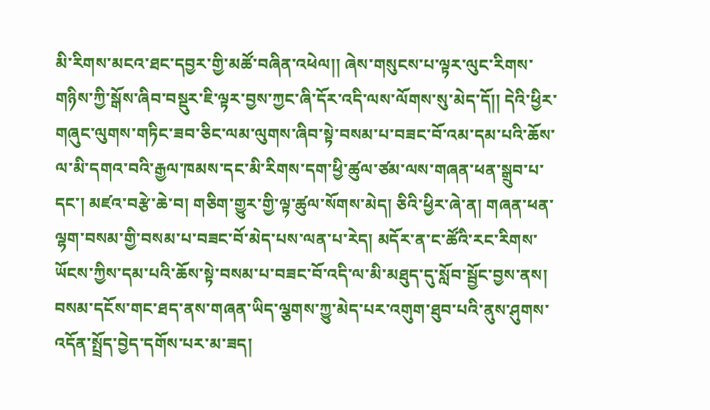མི་རིགས་མངའ་ཐང་དབྱར་གྱི་མཚོ་བཞིན་འཕེལ།། ཞེས་གསུངས་པ་ལྟར་ལུང་རིགས་གཉིས་ཀྱི་སྒོས་ཞིབ་བསྡུར་ཇི་ལྟར་བྱས་ཀྱང་ཞི་དོར་འདི་ལས་ལོགས་སུ་མེད་དོ།། དེའི་ཕྱིར་གཞུང་ལུགས་གཏིང་ཟབ་ཅིང་ལམ་ལུགས་ཞིབ་སྟེ་བསམ་པ་བཟང་བོ་འམ་དམ་པའི་ཆོས་ལ་མི་དགའ་བའི་རྒྱལ་ཁམས་དང་མི་རིགས་དག་ཕྱི་ཚུལ་ཙམ་ལས་གཞན་ཕན་སྒྲུབ་པ་དང་། མཛའ་བརྩེ་ཆེ་བ། གཅིག་གྱུར་གྱི་ལྟ་ཚུལ་སོགས་མེད། ཅིའི་ཕྱིར་ཞེ་ན། གཞན་ཕན་ལྷག་བསམ་གྱི་བསམ་པ་བཟང་བོ་མེད་པས་ལན་པ་རེད། མདོར་ན་ང་ཚོའི་རང་རིགས་ཡོངས་ཀྱིས་དམ་པའི་ཆོས་སྟེ་བསམ་པ་བཟང་བོ་འདི་ལ་མི་མཐུད་དུ་སློབ་སྦྱོང་བྱས་ནས། བསམ་དངོས་གང་ཐད་ནས་གཞན་ཡིད་ལྕགས་ཀྱུ་མེད་པར་འགུག་ཐུབ་པའི་ནུས་ཤུགས་འདོན་སྤྲོད་བྱེད་དགོས་པར་མ་ཟད།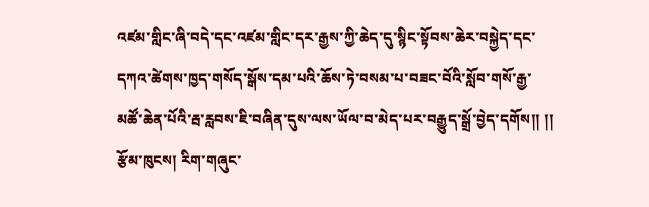འཛམ་གླིང་ཞི་བདེ་དང་འཛམ་གླིང་དར་རྒྱས་ཀྱི་ཆེད་དུ་སྙིང་སྟོབས་ཆེར་བསྐྱེད་དང་དཀའ་ཚེགས་ཁྱད་གསོད་སྒོས་དམ་པའི་ཆོས་ཏེ་བསམ་པ་བཟང་བོའི་སློབ་གསོ་རྒྱ་མཚོ་ཆེན་པོའི་རྦ་རླབས་ཇི་བཞིན་དུས་ལས་ཡོལ་བ་མེད་པར་བརྒྱུད་སྒྲོ་བྱེད་དགོས།། །།
རྩོམ་ཁུངས། རིག་གཞུང་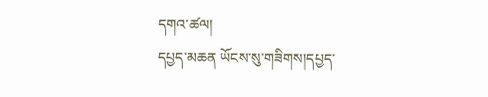དགའ་ཚལ།
དཔྱད་མཆན ཡོངས་སུ་གཟིགས།དཔྱད་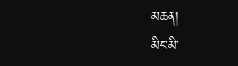མཆན།
མིང་མི་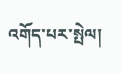འགོད་པར་སྤེལ།